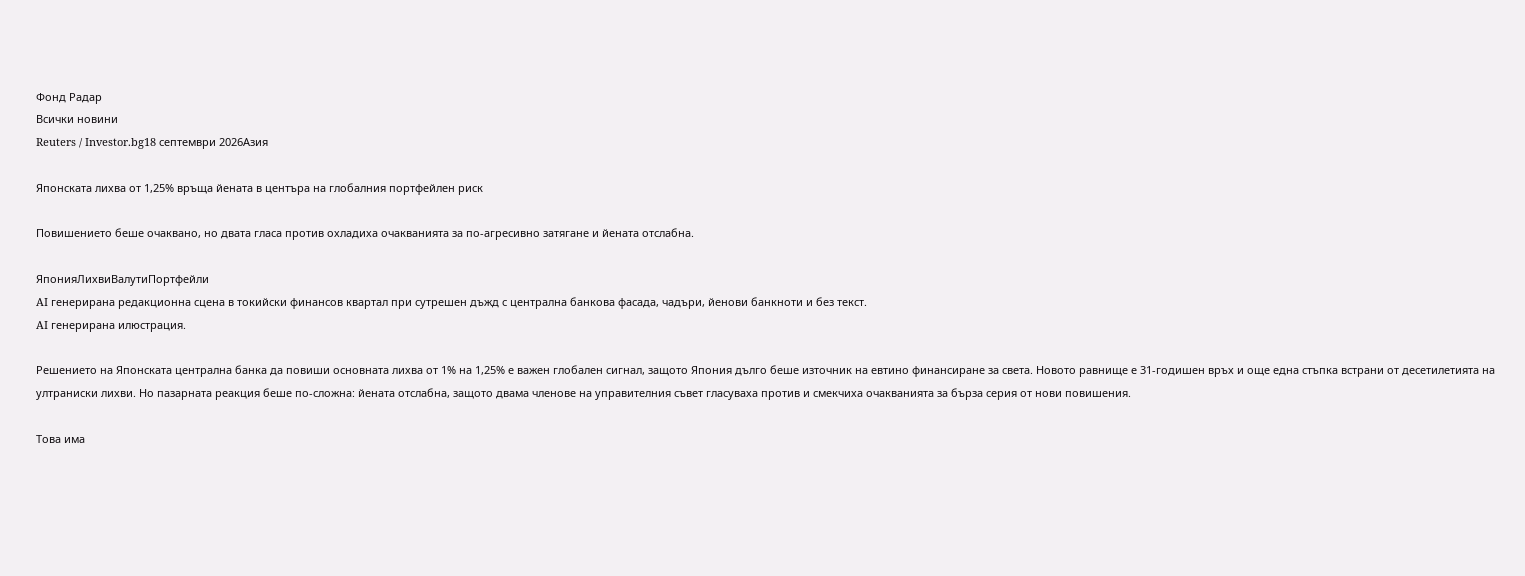Фонд Радар
Всички новини
Reuters / Investor.bg18 септември 2026Азия

Японската лихва от 1,25% връща йената в центъра на глобалния портфейлен риск

Повишението беше очаквано, но двата гласа против охладиха очакванията за по-агресивно затягане и йената отслабна.

ЯпонияЛихвиВалутиПортфейли
AI генерирана редакционна сцена в токийски финансов квартал при сутрешен дъжд с централна банкова фасада, чадъри, йенови банкноти и без текст.
AI генерирана илюстрация.

Решението на Японската централна банка да повиши основната лихва от 1% на 1,25% е важен глобален сигнал, защото Япония дълго беше източник на евтино финансиране за света. Новото равнище е 31-годишен връх и още една стъпка встрани от десетилетията на ултраниски лихви. Но пазарната реакция беше по-сложна: йената отслабна, защото двама членове на управителния съвет гласуваха против и смекчиха очакванията за бърза серия от нови повишения.

Това има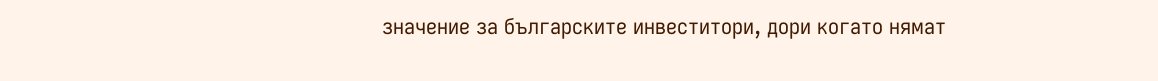значение за българските инвеститори, дори когато нямат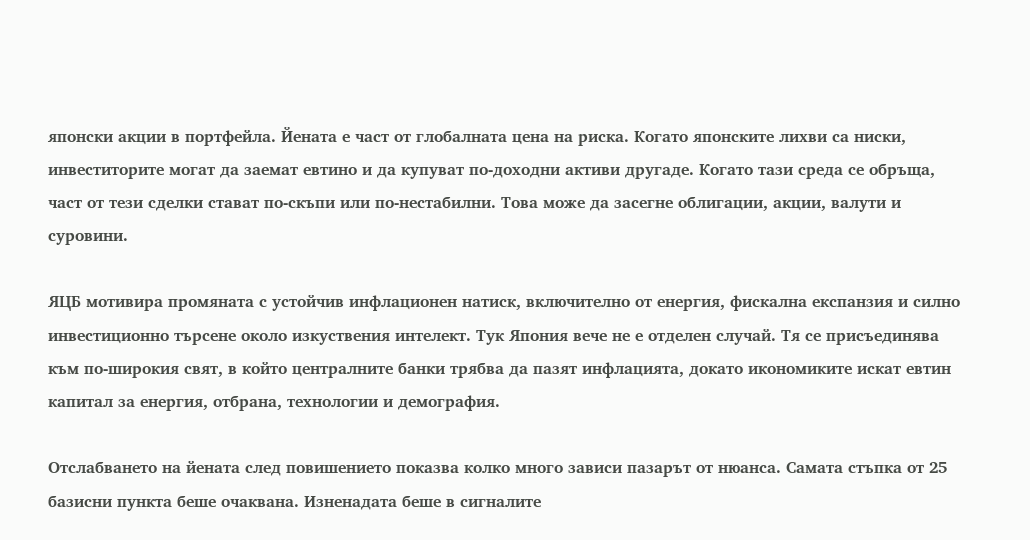японски акции в портфейла. Йената е част от глобалната цена на риска. Когато японските лихви са ниски, инвеститорите могат да заемат евтино и да купуват по-доходни активи другаде. Когато тази среда се обръща, част от тези сделки стават по-скъпи или по-нестабилни. Това може да засегне облигации, акции, валути и суровини.

ЯЦБ мотивира промяната с устойчив инфлационен натиск, включително от енергия, фискална експанзия и силно инвестиционно търсене около изкуствения интелект. Тук Япония вече не е отделен случай. Тя се присъединява към по-широкия свят, в който централните банки трябва да пазят инфлацията, докато икономиките искат евтин капитал за енергия, отбрана, технологии и демография.

Отслабването на йената след повишението показва колко много зависи пазарът от нюанса. Самата стъпка от 25 базисни пункта беше очаквана. Изненадата беше в сигналите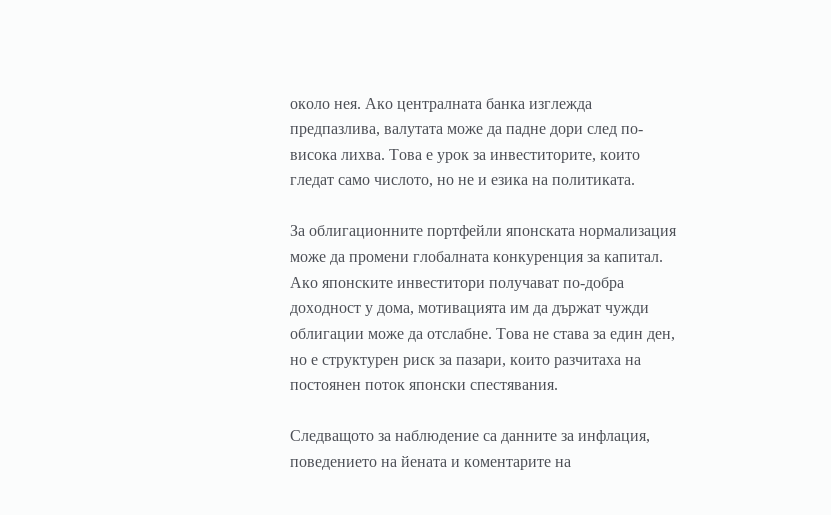около нея. Ако централната банка изглежда предпазлива, валутата може да падне дори след по-висока лихва. Това е урок за инвеститорите, които гледат само числото, но не и езика на политиката.

За облигационните портфейли японската нормализация може да промени глобалната конкуренция за капитал. Ако японските инвеститори получават по-добра доходност у дома, мотивацията им да държат чужди облигации може да отслабне. Това не става за един ден, но е структурен риск за пазари, които разчитаха на постоянен поток японски спестявания.

Следващото за наблюдение са данните за инфлация, поведението на йената и коментарите на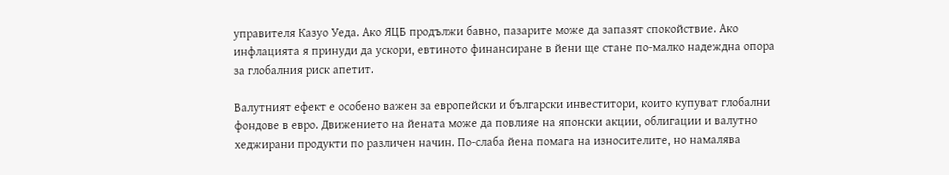управителя Казуо Уеда. Ако ЯЦБ продължи бавно, пазарите може да запазят спокойствие. Ако инфлацията я принуди да ускори, евтиното финансиране в йени ще стане по-малко надеждна опора за глобалния риск апетит.

Валутният ефект е особено важен за европейски и български инвеститори, които купуват глобални фондове в евро. Движението на йената може да повлияе на японски акции, облигации и валутно хеджирани продукти по различен начин. По-слаба йена помага на износителите, но намалява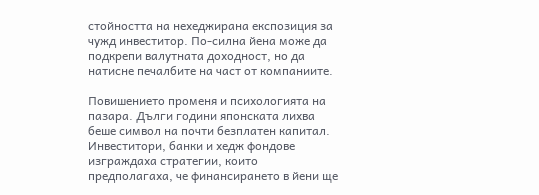стойността на нехеджирана експозиция за чужд инвеститор. По-силна йена може да подкрепи валутната доходност, но да натисне печалбите на част от компаниите.

Повишението променя и психологията на пазара. Дълги години японската лихва беше символ на почти безплатен капитал. Инвеститори, банки и хедж фондове изграждаха стратегии, които предполагаха, че финансирането в йени ще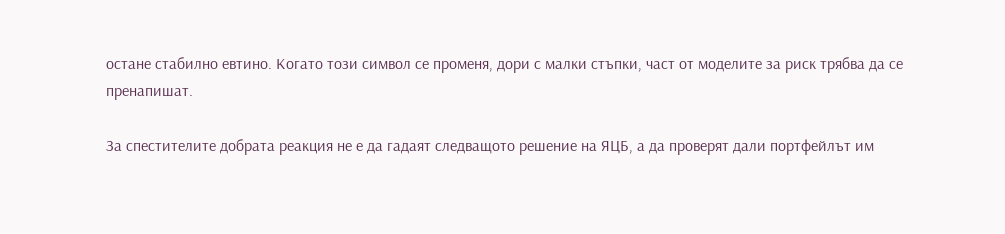остане стабилно евтино. Когато този символ се променя, дори с малки стъпки, част от моделите за риск трябва да се пренапишат.

За спестителите добрата реакция не е да гадаят следващото решение на ЯЦБ, а да проверят дали портфейлът им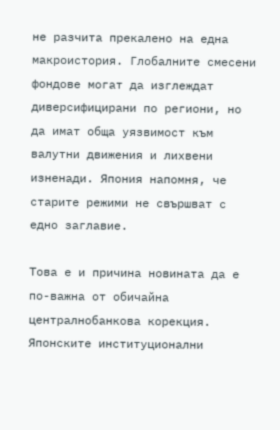не разчита прекалено на една макроистория. Глобалните смесени фондове могат да изглеждат диверсифицирани по региони, но да имат обща уязвимост към валутни движения и лихвени изненади. Япония напомня, че старите режими не свършват с едно заглавие.

Това е и причина новината да е по-важна от обичайна централнобанкова корекция. Японските институционални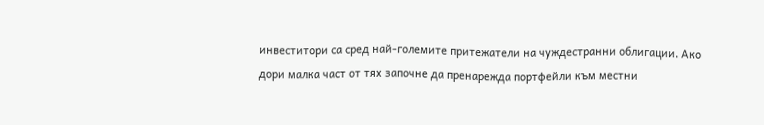инвеститори са сред най-големите притежатели на чуждестранни облигации. Ако дори малка част от тях започне да пренарежда портфейли към местни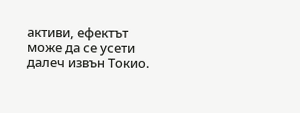активи, ефектът може да се усети далеч извън Токио.